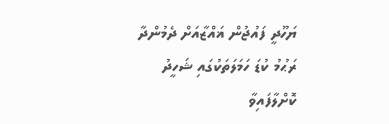ޔަހޫދީ ފައުޖުން ޣައްޒާއަށް ދެމުންދާ ރަޙުމު ކުޑަ ހަމަލަތަކުގައި ޝަހީދު ކޮށްލާފައިވާ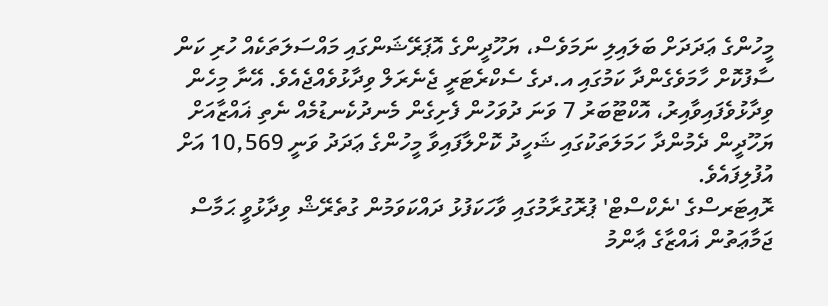މީހުންގެ ޢަދަދަށް ބަލައިލި ނަމަވެސް، ޔަހޫދީންގެ އޮޕަރޭޝަންގައި މައްސަލަތަކެއް ހުރި ކަން ސާފުކޮށް ހާމަވެގެންދާ ކަމުގައި އ.ދގެ ސެކްރެޓަރީ ޖެނެރަލް ވިދާޅުވެއްޖެއެވެ. އޭނާ މިހެން ވިދާޅުވެފައިވާއިރު، އޮކްޓޫބަރު 7 ވަނަ ދުވަހުން ފެށިގެން މެނދުކެނޑުމެއް ނެތި ޣައްޒާއަށް ޔަހޫދީން ދެމުންދާ ހަމަލަތަކުގައި ޝަހީދު ކޮށްލާފައިވާ މީހުންގެ ޢަދަދު ވަނީ 10,569 އަށް އުފުލިފައެވެ.
ރޮއިޓަރސްގެ 'ނެކްސްޓް' ޕުރޮގުރާމުގައި ވާހަކަފުޅު ދައްކަވަމުން ގުތެރޭޝް ވިދާޅުވީ ޙަމާސް ޖަމާޢަތުން ޣައްޒާގެ ޢާންމު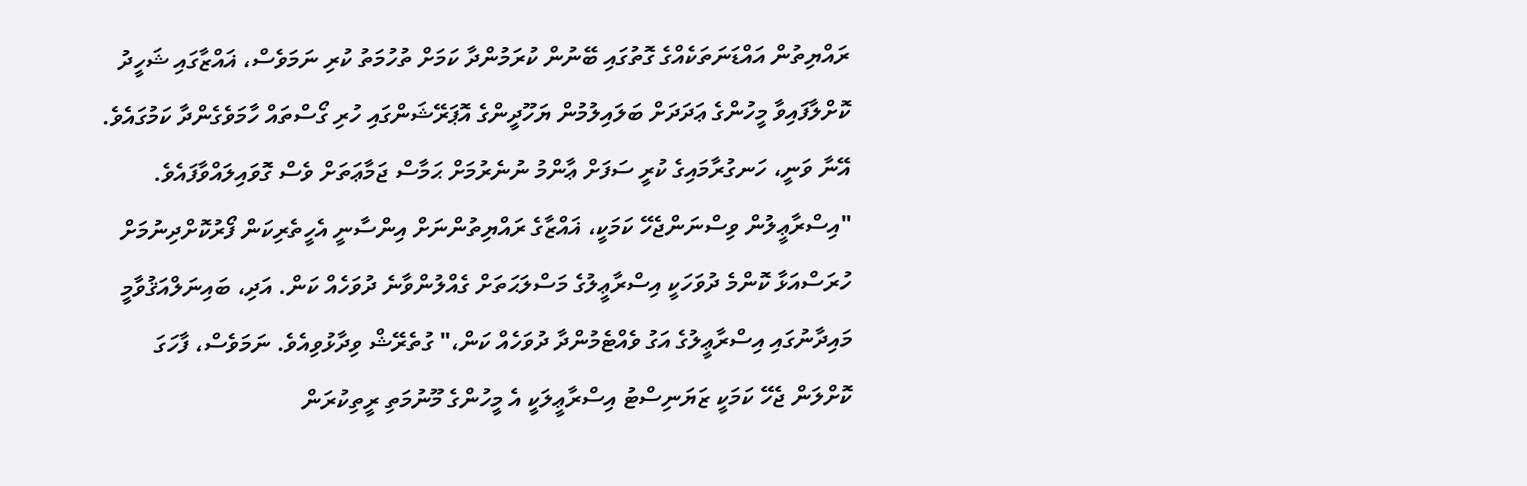ރައްޔިތުން އައްޑަނަތަކެއްގެ ގޮތުގައި ބޭނުން ކުރަމުންދާ ކަމަށް ތުހުމަތު ކުރި ނަމަވެސް، ޣައްޒާގައި ޝަހީދު ކޮށްލާފައިވާ މީހުންގެ ޢަދަދަށް ބަލައިލުމުން ޔަހޫދީންގެ އޮޕަރޭޝަންގައި ހުރި ގޯސްތައް ހާމަވެގެންދާ ކަމުގައެވެ. އޭނާ ވަނީ، ހަނގުރާމައިގެ ކުރީ ސަފަށް ޢާންމު ނުނެރުމަށް ޙަމާސް ޖަމާޢަތަށް ވެސް ގޮވައިލައްވާފައެވެ.
"އިސްރާޢީލުން ވިސްނަންޖެހޭ ކަމަކީ، ޣައްޒާގެ ރައްޔިތުންނަށް އިންސާނީ އެހީތެރިކަން ފޯރުކޮށްދިނުމަށް ހުރަސްއަޅާ ކޮންމެ ދުވަހަކީ އިސްރާޢީލުގެ މަސްލަޙަތަށް ގެއްލުންވާނެ ދުވަހެއް ކަން. އަދި، ބައިނަލްއަޤުވާމީ މައިދާނުގައި އިސްރާޢީލުގެ އަގު ވެއްޓެމުންދާ ދުވަހެއް ކަން،" ގުތެރޭޝް ވިދާޅުވިއެވެ. ނަމަވެސް، ފާހަގަ ކޮށްލަން ޖެހޭ ކަމަކީ ޒަޔަނިސްޓު އިސްރާޢީލަކީ އެ މީހުންގެ މޫނުމަތި ރީތިކުރަން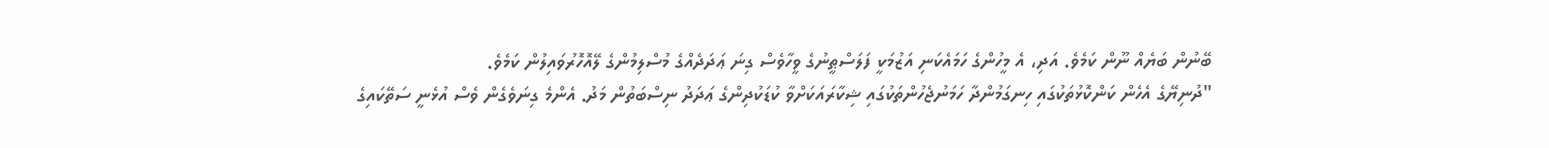ބޭނުން ބަޔެއް ނޫން ކަމެވެ. އަދި، އެ މީހުންގެ ހަމައެކަނި އަޒުމަކީ ފަލަސްޠީނުގެ ވީހާވެސް ގިނަ ޢަދަދެއްގެ މުސްލިމުންގެ ލޭއޮހޮރުވައިލުން ކަމެވެ.
"ދުނިޔޭގެ އެހެން ކަންކޮޅުތަކުގައި ހިނގަމުންދާ ހަމަނުޖެހުންތަކުގައި ޝިކާރައަކަށްވާ ކުޑަކުދިންގެ ޢަދަދު ނިސްބަތުން މަދު. އެންމެ ގިނަވެގެން ވެސް އުޅެނީ ސަތޭކައިގެ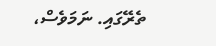ތެރޭގައި. ނަމަވެސް،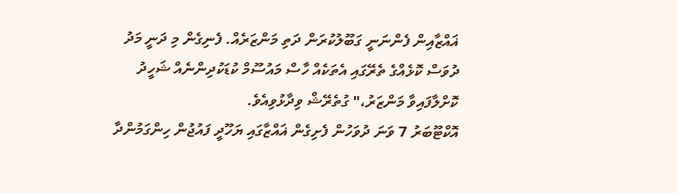ޣައްޒާއިން ފެންނަނީ ގަބޫލުކުރަން ދަތި މަންޒަރެއް. ފެނިގެން މި ދަނީ މަދު ދުވަސް ކޮޅެއްގެ ތެރޭގައި އެތަކެއް ހާސް މައުސޫމް ކުޑަކުދިންނެއް ޝަހީދު ކޮށްލާފައިވާ މަންޒަރު،" ގުތެރޭޝް ވިދާޅުވިއެވެ.
އޮކްޓޫބަރު 7 ވަނަ ދުވަހުން ފެށިގެން ޣައްޒާގައި ޔަހޫދީ ފައުޖުން ހިންގަމުންދާ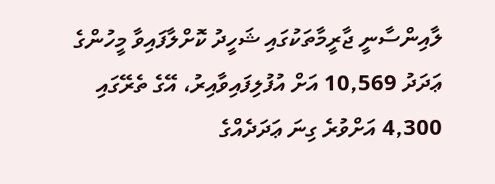ލާއިންސާނީ ޖާރީމާތަކުގައި ޝަހީދު ކޮށްލާފައިވާ މީހުންގެ ޢަދަދު 10,569 އަށް އުފުލިފައިވާއިރު، އޭގެ ތެރޭގައި 4,300 އަށްވުރެ ގިނަ ޢަދަދެއްގެ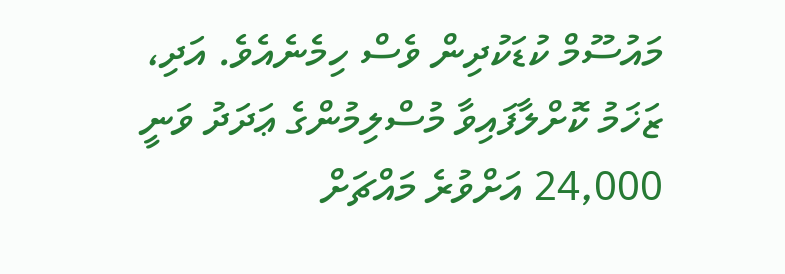މައުސޫމް ކުޑަކުދިން ވެސް ހިމެނެއެވެ. އަދި، ޒަޚަމު ކޮށްލާފައިވާ މުސްލިމުންގެ ޢަދަދު ވަނީ 24,000 އަށްވުރެ މައްޗަށް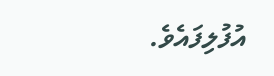އުފުލިފައެވެ.